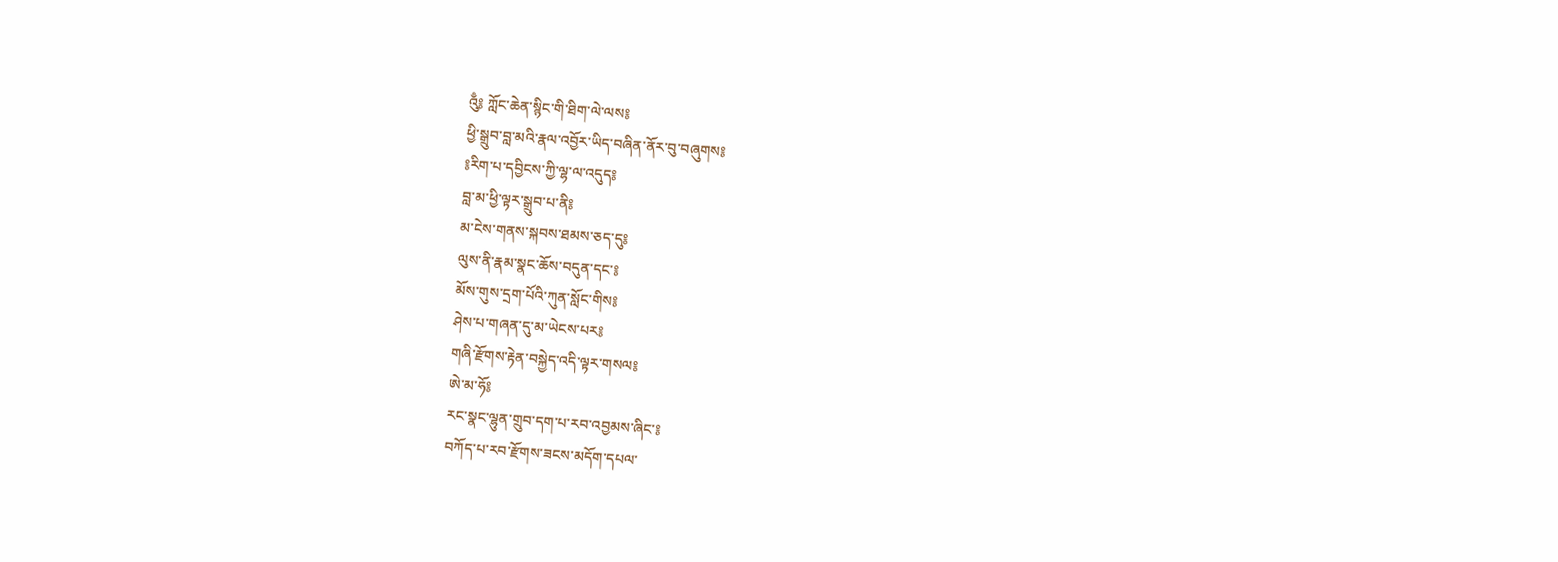འུྃ༔ ཀློང་ཆེན་སྙིང་གི་ཐིག་ལེ་ལས༔
ཕྱི་སྒྲུབ་བླ་མའི་རྣལ་འབྱོར་ཡིད་བཞིན་ནོར་བུ་བཞུགས༔
༔རིག་པ་དབྱིངས་ཀྱི་ལྷ་ལ་འདུད༔
བླ་མ་ཕྱི་ལྟར་སྒྲུབ་པ་ནི༔
མ་ངེས་གནས་སྐབས་ཐམས་ཅད་དུ༔
ལུས་ནི་རྣམ་སྣང་ཆོས་བདུན་དང་༔
མོས་གུས་དྲག་པོའི་ཀུན་སློང་གིས༔
ཤེས་པ་གཞན་དུ་མ་ཡེངས་པར༔
གཞི་རྫོགས་རྟེན་བསྐྱེད་འདི་ལྟར་གསལ༔
ཨེ་མ་ཧོ༔
རང་སྣང་ལྷུན་གྲུབ་དག་པ་རབ་འབྱམས་ཞིང་༔
བཀོད་པ་རབ་རྫོགས་ཟངས་མདོག་དཔལ་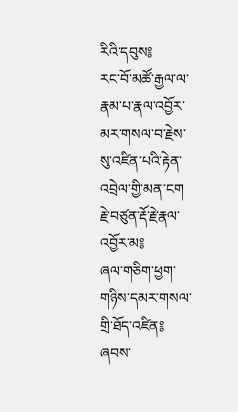རིའི་དབུས༔
རང་བོ་མཚོ་རྒྱལ་ལ་རྣམ་པ་རྣལ་འབྱོར་མར་གསལ་བ་རྗེས་སུ་འཛིན་པའི་རྟེན་འབྲེལ་གྱི་མན་ངག
རྗེ་བཙུན་རྡོ་རྗེ་རྣལ་འབྱོར་མ༔
ཞལ་གཅིག་ཕྱག་གཉིས་དམར་གསལ་གྲི་ཐོད་འཛིན༔
ཞབས་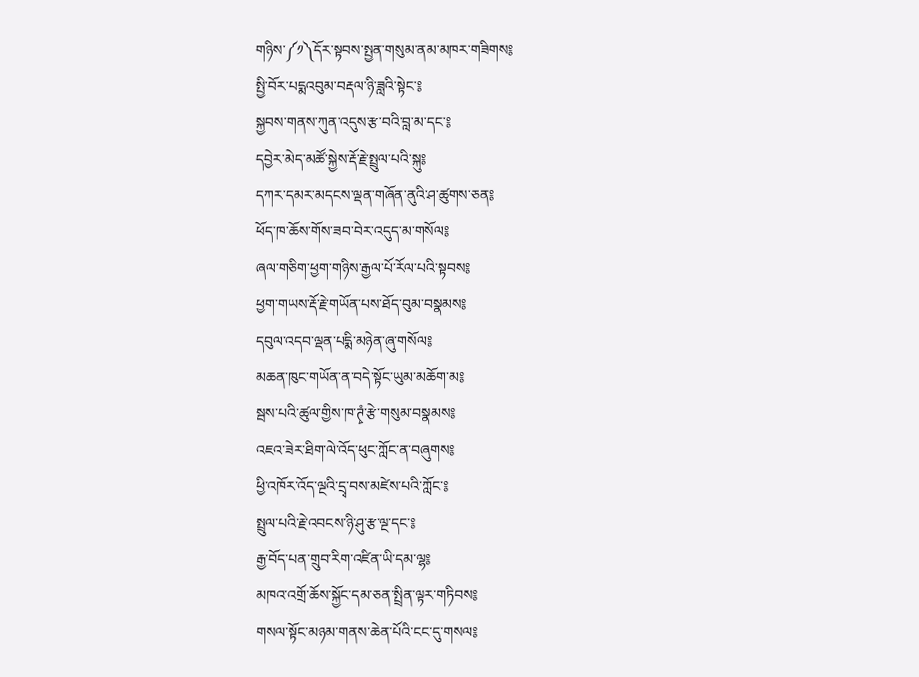གཉིས་༼༡༽དོར་སྟབས་སྤྱན་གསུམ་ནམ་མཁར་གཟིགས༔
སྤྱི་བོར་པདྨའབུམ་བརྡལ་ཉི་ཟླའི་སྟེང་༔
སྐྱབས་གནས་ཀུན་འདུས་རྩ་བའི་བླ་མ་དང་༔
དབྱེར་མེད་མཚོ་སྐྱེས་རྡོ་རྗེ་སྤྲུལ་པའི་སྐུ༔
དཀར་དམར་མདངས་ལྡན་གཞོན་ནུའི་ཤ་ཚུགས་ཅན༔
ཕོད་ཁ་ཆོས་གོས་ཟབ་བེར་འདུད་མ་གསོལ༔
ཞལ་གཅིག་ཕྱག་གཉིས་རྒྱལ་པོ་རོལ་པའི་སྟབས༔
ཕྱག་གཡས་རྡོ་རྗེ་གཡོན་པས་ཐོད་བུམ་བསྣམས༔
དབུལ་འདབ་ལྡན་པདྨི་མཉེན་ཞུ་གསོལ༔
མཆན་ཁུང་གཡོན་ན་བདེ་སྟོང་ཡུམ་མཆོག་མ༔
སྦས་པའི་ཚུལ་གྱིས་ཁ་ཊྭཾ་རྩེ་གསུམ་བསྣམས༔
འཇའ་ཟེར་ཐིག་ལེ་འོད་ཕུང་ཀློང་ན་བཞུགས༔
ཕྱི་འཁོར་འོད་ལྔའི་དྲྭ་བས་མཛེས་པའི་ཀློང་༔
སྤྲུལ་པའི་རྗེ་འབངས་ཉི་ཤུ་རྩ་ལྔ་དང་༔
རྒྱ་བོད་པན་གྲུབ་རིག་འཛིན་ཡི་དམ་ལྷ༔
མཁའ་འགྲོ་ཆོས་སྐྱོང་དམ་ཅན་སྤྲིན་ལྟར་གཏིབས༔
གསལ་སྟོང་མཉམ་གནས་ཆེན་པོའི་ངང་དུ་གསལ༔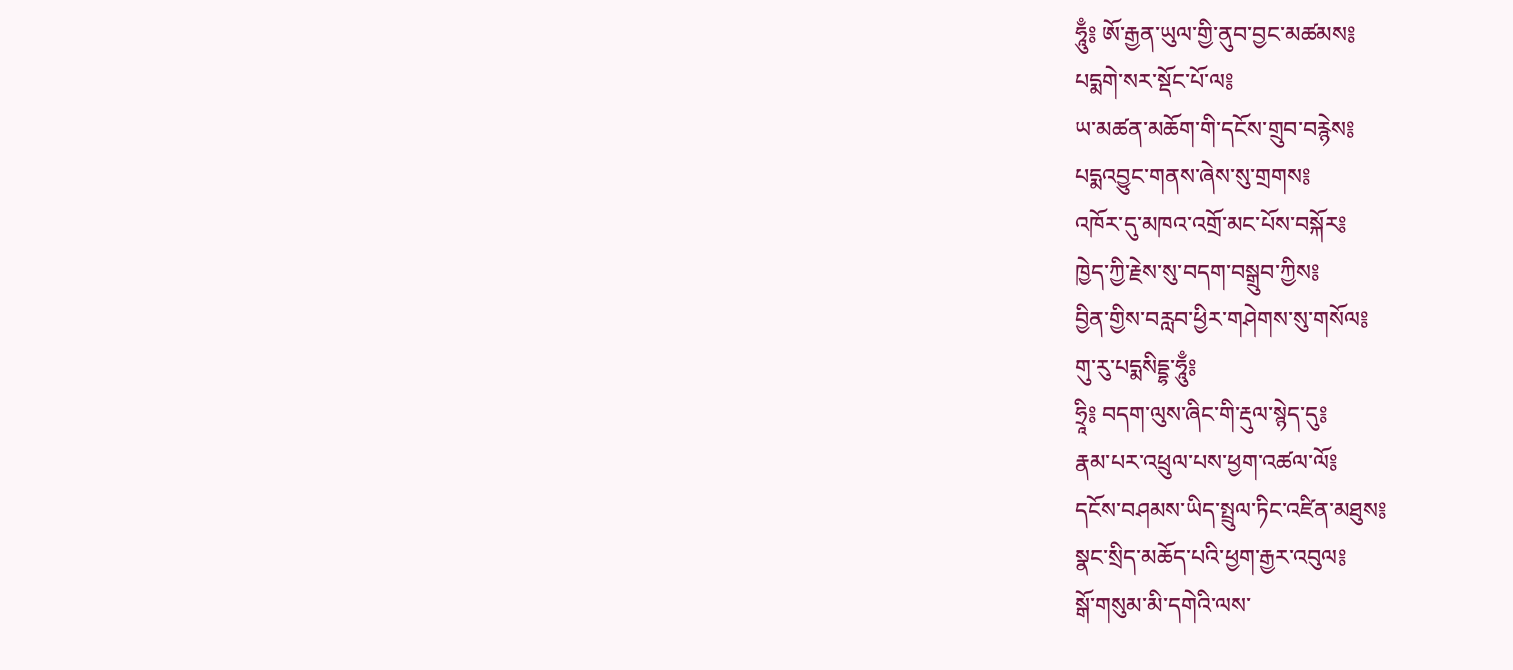ཧཱུྃ༔ ཨོ་རྒྱན་ཡུལ་གྱི་ནུབ་བྱང་མཚམས༔
པདྨགེ་སར་སྡོང་པོ་ལ༔
ཡ་མཚན་མཆོག་གི་དངོས་གྲུབ་བརྙེས༔
པདྨའབྱུང་གནས་ཞེས་སུ་གྲགས༔
འཁོར་དུ་མཁའ་འགྲོ་མང་པོས་བསྐོར༔
ཁྱེད་ཀྱི་རྗེས་སུ་བདག་བསྒྲུབ་ཀྱིས༔
བྱིན་གྱིས་བརླབ་ཕྱིར་གཤེགས་སུ་གསོལ༔
གུ་རུ་པདྨསིདྡྷ་ཧཱུྃ༔
ཧྲཱི༔ བདག་ལུས་ཞིང་གི་རྡུལ་སྙེད་དུ༔
རྣམ་པར་འཕྲུལ་པས་ཕྱག་འཚལ་ལོ༔
དངོས་བཤམས་ཡིད་སྤྲུལ་ཏིང་འཛིན་མཐུས༔
སྣང་སྲིད་མཆོད་པའི་ཕྱག་རྒྱར་འབུལ༔
སྒོ་གསུམ་མི་དགེའི་ལས་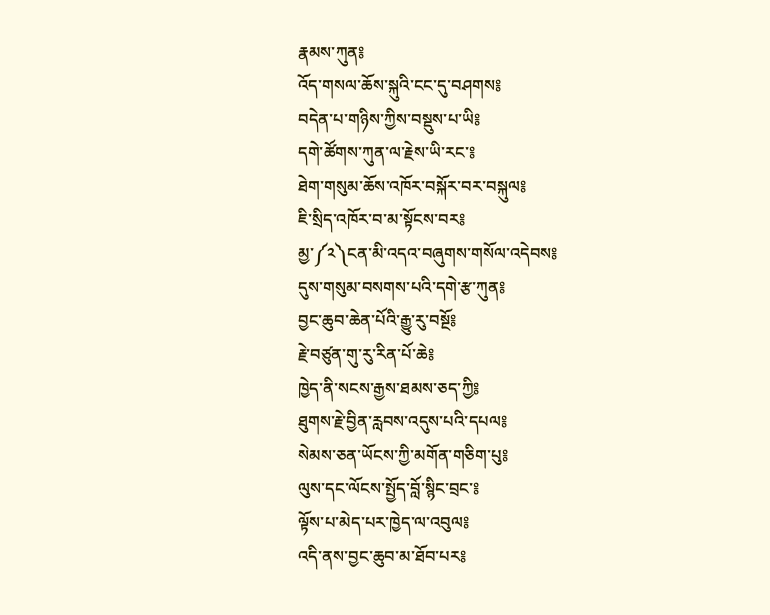རྣམས་ཀུན༔
འོད་གསལ་ཆོས་སྐུའི་ངང་དུ་བཤགས༔
བདེན་པ་གཉིས་ཀྱིས་བསྡུས་པ་ཡི༔
དགེ་ཚོགས་ཀུན་ལ་རྗེས་ཡི་རང་༔
ཐེག་གསུམ་ཆོས་འཁོར་བསྐོར་བར་བསྐུལ༔
ཇི་སྲིད་འཁོར་བ་མ་སྟོངས་བར༔
མྱ་༼༢༽ངན་མི་འདའ་བཞུགས་གསོལ་འདེབས༔
དུས་གསུམ་བསགས་པའི་དགེ་རྩ་ཀུན༔
བྱང་ཆུབ་ཆེན་པོའི་རྒྱུ་རུ་བསྔོ༔
རྗེ་བཙུན་གུ་རུ་རིན་པོ་ཆེ༔
ཁྱེད་ནི་སངས་རྒྱས་ཐམས་ཅད་ཀྱི༔
ཐུགས་རྗེ་བྱིན་རླབས་འདུས་པའི་དཔལ༔
སེམས་ཅན་ཡོངས་ཀྱི་མགོན་གཅིག་པུ༔
ལུས་དང་ལོངས་སྤྱོད་བློ་སྙིང་བྲང་༔
ལྟོས་པ་མེད་པར་ཁྱེད་ལ་འབུལ༔
འདི་ནས་བྱང་ཆུབ་མ་ཐོབ་པར༔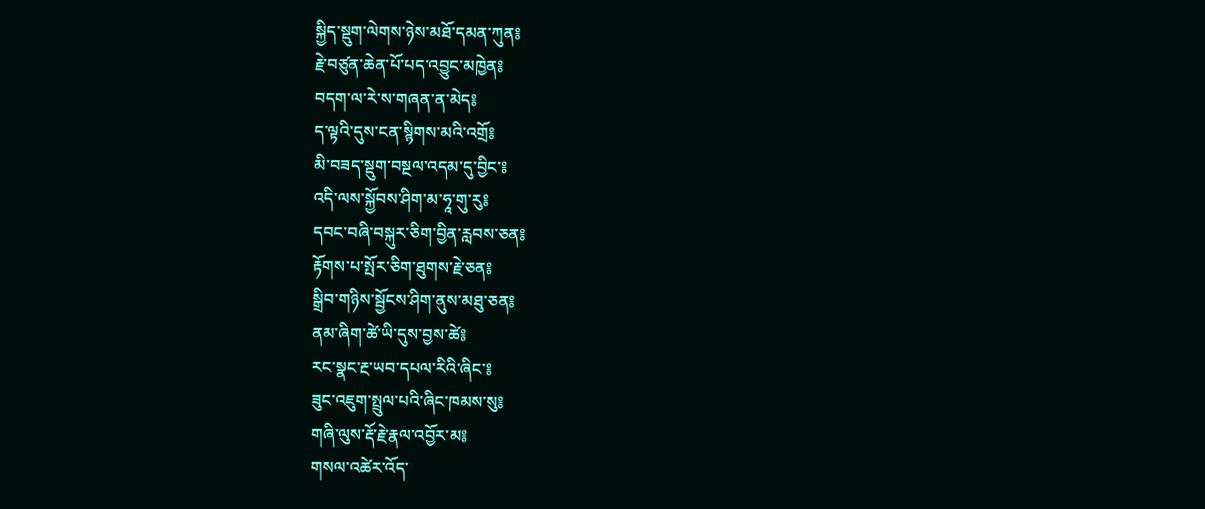སྐྱིད་སྡུག་ལེགས་ཉེས་མཐོ་དམན་ཀུན༔
རྗེ་བཙུན་ཆེན་པོ་པད་འབྱུང་མཁྱེན༔
བདག་ལ་རེ་ས་གཞན་ན་མེད༔
ད་ལྟའི་དུས་ངན་སྙིགས་མའི་འགྲོ༔
མི་བཟད་སྡུག་བསྔལ་འདམ་དུ་བྱིང་༔
འདི་ལས་སྐྱོབས་ཤིག་མ་ཧཱ་གུ་རུ༔
དབང་བཞི་བསྐུར་ཅིག་བྱིན་རླབས་ཅན༔
རྟོགས་པ་སྤོར་ཅིག་ཐུགས་རྗེ་ཅན༔
སྒྲིབ་གཉིས་སྦྱོངས་ཤིག་ནུས་མཐུ་ཅན༔
ནམ་ཞིག་ཚེ་ཡི་དུས་བྱས་ཚེ༔
རང་སྣང་རྔ་ཡབ་དཔལ་རིའི་ཞིང་༔
ཟུང་འཇུག་སྤྲུལ་པའི་ཞིང་ཁམས་སུ༔
གཞི་ལུས་རྡོ་རྗེ་རྣལ་འབྱོར་མ༔
གསལ་འཚེར་འོད་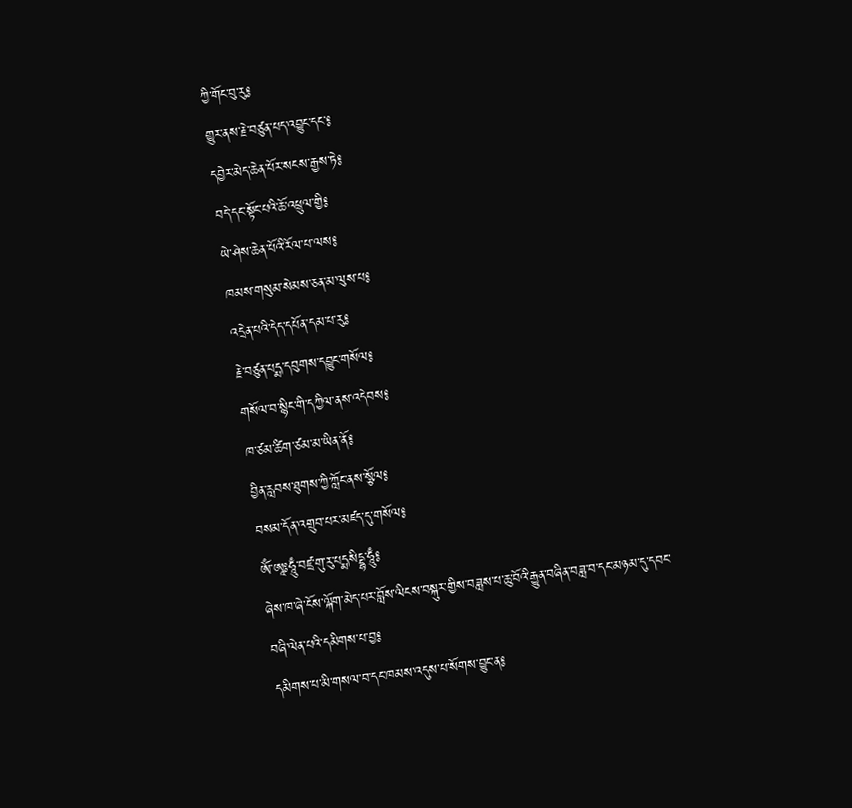ཀྱི་གོང་བུ་རུ༔
གྱུར་ནས་རྗེ་བཙུན་པད་འབྱུང་དང་༔
དབྱེར་མེད་ཆེན་པོར་སངས་རྒྱས་ཏེ༔
བདེ་དང་སྟོང་པའི་ཆོ་འཕྲུལ་གྱི༔
ཡེ་ཤེས་ཆེན་པོའི་རོལ་པ་ལས༔
ཁམས་གསུམ་སེམས་ཅན་མ་ལུས་པ༔
འདྲེན་པའི་དེད་དཔོན་དམ་པ་རུ༔
རྗེ་བཙུན་པདྨ་དབུགས་དབྱུང་གསོལ༔
གསོལ་བ་སྙིང་གི་དཀྱིལ་ནས་འདེབས༔
ཁ་ཙམ་ཚིག་ཙམ་མ་ཡིན་ནོ༔
བྱིན་རླབས་ཐུགས་ཀྱི་ཀློང་ནས་སྩོལ༔
བསམ་དོན་འགྲུབ་པར་མཛད་དུ་གསོལ༔
ཨོཾ་ཨཱཿཧཱུྃ་བཛྲ་གུ་རུ་པདྨསིདྡྷ་ཧཱུྃ༔
ཞེས་ཁ་ཞེ་ངོས་ལྐོག་མེད་པར་བློས་ལིངས་བསྐུར་གྱིས་བཟླས་པ་ཆུ་བོའི་རྒྱུན་བཞིན་བཟླ་བ་དང་མཉམ་དུ་དབང་བཞི་ལེན་པའི་དམིགས་པ་བྱ༔
དམིགས་པ་མི་གསལ་བ་དང་ཁམས་འདུས་པ་སོགས་བྱུང་ན༔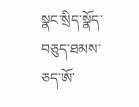སྣང་སྲིད་སྣོད་བཅུད་ཐམས་ཅད་ཨོ་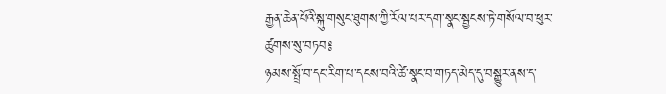རྒྱན་ཆེན་པོའི་སྐུ་གསུང་ཐུགས་ཀྱི་རོལ་པར་དག་སྣང་སྦྱངས་ཏེ་གསོལ་བ་ཕུར་ཚུགས་སུ་བཏབ༔
ཉམས་སྤྲོ་བ་དང་རིག་པ་དངས་བའི་ཚེ་སྣང་བ་གཏད་མེད་དུ་བསྒྱུར་ནས་ད་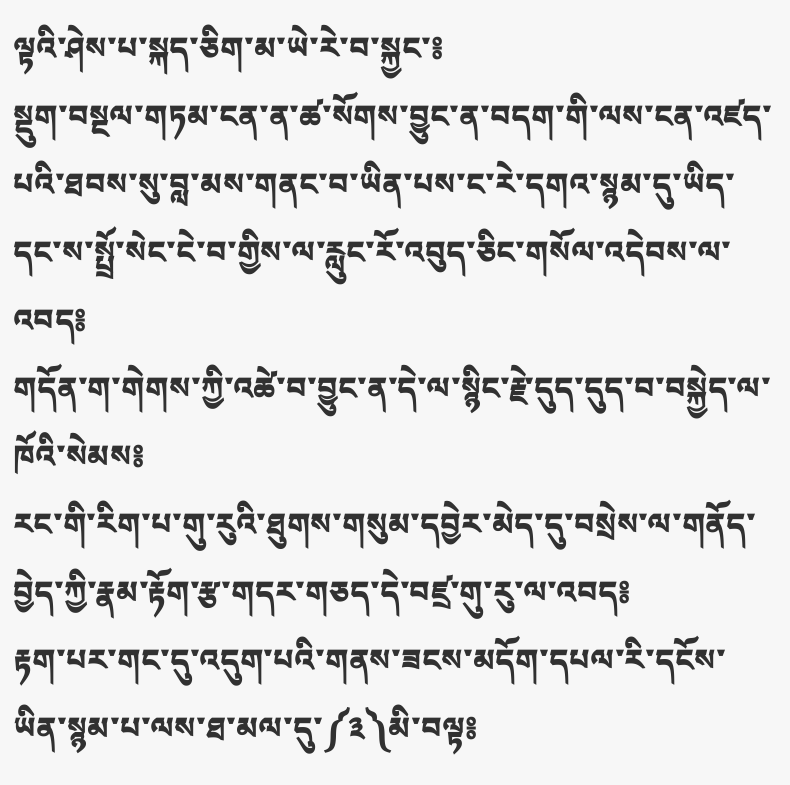ལྟའི་ཤེས་པ་སྐད་ཅིག་མ་ཡེ་རེ་བ་སྐྱང་༔
སྡུག་བསྔལ་གཏམ་ངན་ན་ཚ་སོགས་བྱུང་ན་བདག་གི་ལས་ངན་འཛད་པའི་ཐབས་སུ་བླ་མས་གནང་བ་ཡིན་པས་ང་རེ་དགའ་སྙམ་དུ་ཡིད་དང་ས་སྤྲོ་སེང་ངེ་བ་གྱིས་ལ་རླུང་རོ་འབུད་ཅིང་གསོལ་འདེབས་ལ་འབད༔
གདོན་ག་གེགས་ཀྱི་འཚེ་བ་བྱུང་ན་དེ་ལ་སྙིང་རྗེ་དུད་དུད་བ་བསྐྱེད་ལ་ཁོའི་སེམས༔
རང་གི་རིག་པ་གུ་རུའི་ཐུགས་གསུམ་དབྱེར་མེད་དུ་བསྲེས་ལ་གནོད་བྱེད་ཀྱི་རྣམ་རྟོག་རྩ་གདར་གཅད་དེ་བཛྲ་གུ་རུ་ལ་འབད༔
རྟག་པར་གང་དུ་འདུག་པའི་གནས་ཟངས་མདོག་དཔལ་རི་དངོས་ཡིན་སྙམ་པ་ལས་ཐ་མལ་དུ་༼༣༽མི་བལྟ༔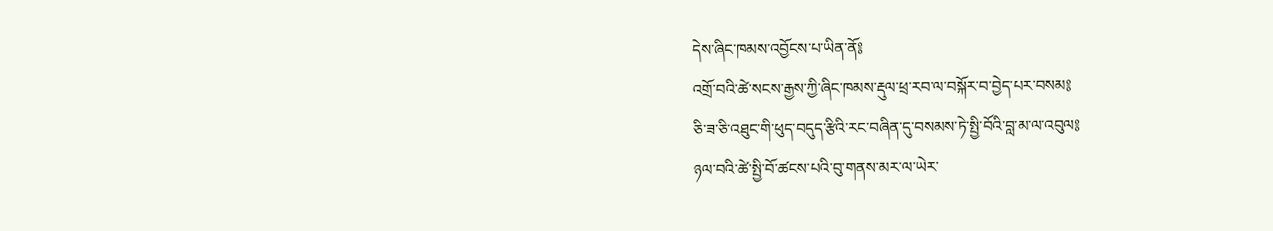དེས་ཞིང་ཁམས་འབྱོངས་པ་ཡིན་ནོ༔
འགྲོ་བའི་ཚེ་སངས་རྒྱས་ཀྱི་ཞིང་ཁམས་རྡུལ་ཕྲ་རབ་ལ་བསྐོར་བ་བྱེད་པར་བསམ༔
ཅི་ཟ་ཅི་འཐུང་གི་ཕུད་བདུད་རྩིའི་རང་བཞིན་དུ་བསམས་ཏེ་སྤྱི་བོའི་བླ་མ་ལ་འབུལ༔
ཉལ་བའི་ཚེ་སྤྱི་བོ་ཚངས་པའི་བུ་གནས་མར་ལ་ཡེར་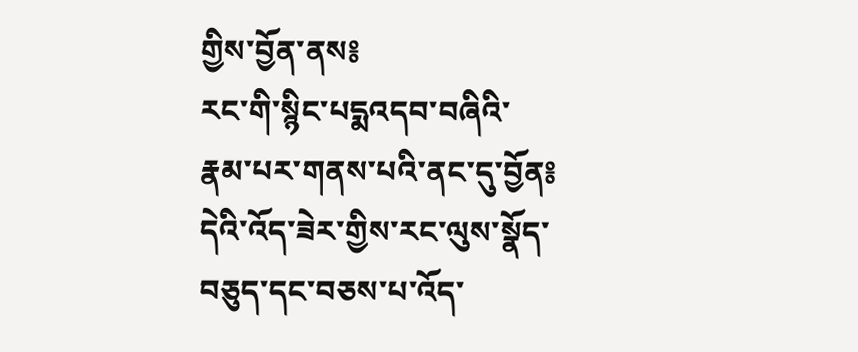གྱིས་བྱོན་ནས༔
རང་གི་སྙིང་པདྨའདབ་བཞིའི་རྣམ་པར་གནས་པའི་ནང་དུ་བྱོན༔
དེའི་འོད་ཟེར་གྱིས་རང་ལུས་སྣོད་བཅུད་དང་བཅས་པ་འོད་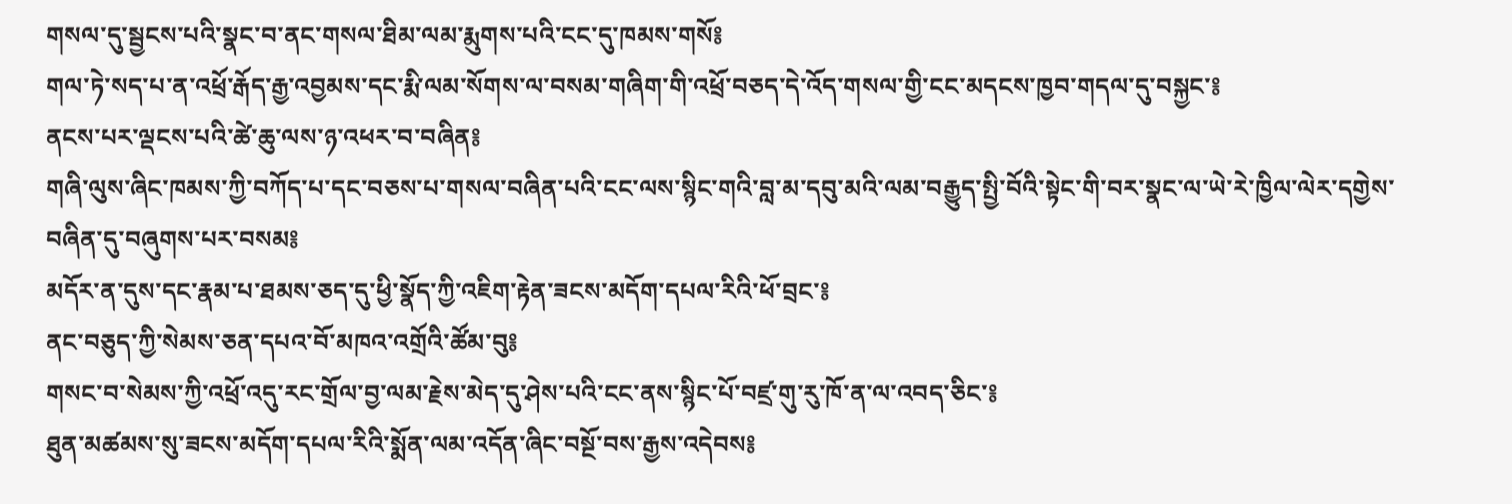གསལ་དུ་སྦྱངས་པའི་སྣང་བ་ནང་གསལ་ཐིམ་ལམ་རྨུགས་པའི་ངང་དུ་ཁམས་གསོ༔
གལ་ཏེ་སད་པ་ན་འཕྲོ་རྒོད་རྒྱ་འབྱམས་དང་རྨི་ལམ་སོགས་ལ་བསམ་གཞིག་གི་འཕྲོ་བཅད་དེ་འོད་གསལ་གྱི་ངང་མདངས་ཁྱབ་གདལ་དུ་བསྐྱང་༔
ནངས་པར་ལྡངས་པའི་ཚེ་ཆུ་ལས་ཉ་འཕར་བ་བཞིན༔
གཞི་ལུས་ཞིང་ཁམས་ཀྱི་བཀོད་པ་དང་བཅས་པ་གསལ་བཞིན་པའི་ངང་ལས་སྙིང་གའི་བླ་མ་དབུ་མའི་ལམ་བརྒྱུད་སྤྱི་བོའི་སྟེང་གི་བར་སྣང་ལ་ཡེ་རེ་ཁྱིལ་ལེར་དགྱེས་བཞིན་དུ་བཞུགས་པར་བསམ༔
མདོར་ན་དུས་དང་རྣམ་པ་ཐམས་ཅད་དུ་ཕྱི་སྣོད་ཀྱི་འཇིག་རྟེན་ཟངས་མདོག་དཔལ་རིའི་ཕོ་བྲང་༔
ནང་བཅུད་ཀྱི་སེམས་ཅན་དཔའ་བོ་མཁའ་འགྲོའི་ཚོམ་བུ༔
གསང་བ་སེམས་ཀྱི་འཕྲོ་འདུ་རང་གྲོལ་བྱ་ལམ་རྗེས་མེད་དུ་ཤེས་པའི་ངང་ནས་སྙིང་པོ་བཛྲ་གུ་རུ་ཁོ་ན་ལ་འབད་ཅིང་༔
ཐུན་མཚམས་སུ་ཟངས་མདོག་དཔལ་རིའི་སྨོན་ལམ་འདོན་ཞིང་བསྔོ་བས་རྒྱས་འདེབས༔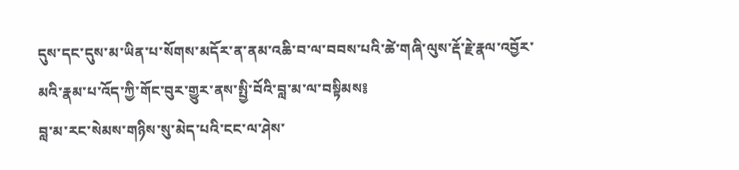དུས་དང་དུས་མ་ཡིན་པ་སོགས་མདོར་ན་ནམ་འཆི་བ་ལ་བབས་པའི་ཚེ་གཞི་ལུས་རྡོ་རྗེ་རྣལ་འབྱོར་མའི་རྣམ་པ་འོད་ཀྱི་གོང་བུར་གྱུར་ནས་སྤྱི་བོའི་བླ་མ་ལ་བསྟིམས༔
བླ་མ་རང་སེམས་གཉིས་སུ་མེད་པའི་ངང་ལ་ཤེས་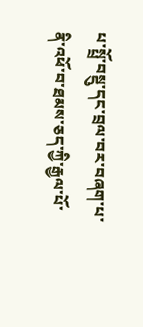པ་སྤྲོ་བསྡུ་དང་བྲལ་བར་བཞག་པ་ནི་འཕོ་བ་ཐམས་ཅད་ཀྱི་རྒྱལ་པོ་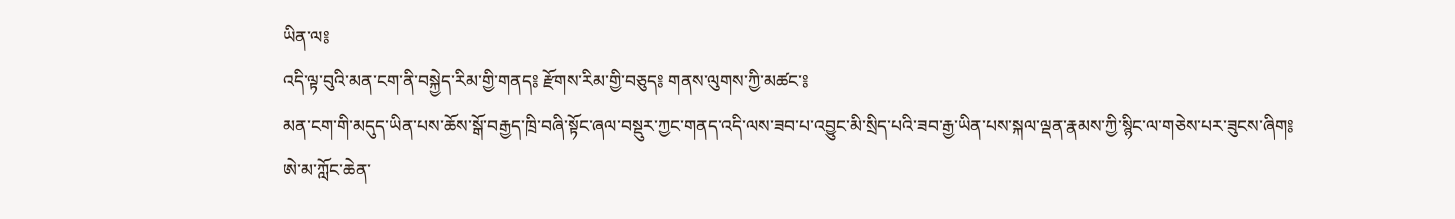ཡིན་ལ༔
འདི་ལྟ་བུའི་མན་ངག་ནི་བསྐྱེད་རིམ་གྱི་གནད༔ རྫོགས་རིམ་གྱི་བཅུད༔ གནས་ལུགས་ཀྱི་མཚང་༔
མན་ངག་གི་མདུད་ཡིན་པས་ཆོས་སྒོ་བརྒྱད་ཁྲི་བཞི་སྟོང་ཞལ་བསྡུར་ཀྱང་གནད་འདི་ལས་ཟབ་པ་འབྱུང་མི་སྲིད་པའི་ཟབ་རྒྱ་ཡིན་པས་སྐལ་ལྡན་རྣམས་ཀྱི་སྙིང་ལ་གཅེས་པར་ཟུངས་ཞིག༔
ཨེ་མ་ཀློང་ཆེན་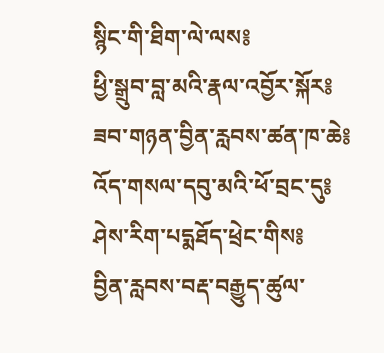སྙིང་གི་ཐིག་ལེ་ལས༔
ཕྱི་སྒྲུབ་བླ་མའི་རྣལ་འབྱོར་སྐོར༔
ཟབ་གཉན་བྱིན་རླབས་ཚན་ཁ་ཆེ༔
འོད་གསལ་དབུ་མའི་ཕོ་བྲང་དུ༔
ཤེས་རིག་པདྨཐོད་ཕྲེང་གིས༔
བྱིན་རླབས་བརྡ་བརྒྱུད་ཚུལ་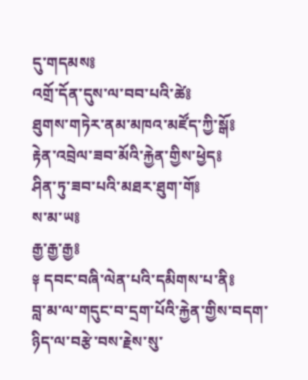དུ་གདམས༔
འགྲོ་དོན་དུས་ལ་བབ་པའི་ཚེ༔
ཐུགས་གཏེར་ནམ་མཁའ་མཛོད་ཀྱི་སྒོ༔
རྟེན་འབྲེལ་ཟབ་མོའི་རྐྱེན་གྱིས་ཕྱེད༔
ཤིན་ཏུ་ཟབ་པའི་མཐར་ཐུག་གོ༔
ས་མ་ཡ༔
རྒྱ་རྒྱ་རྒྱ༔
༈ དབང་བཞི་ལེན་པའི་དམིགས་པ་ནི༔
བླ་མ་ལ་གདུང་བ་དྲག་པོའི་རྐྱེན་གྱིས་བདག་ཉིད་ལ་བརྩེ་བས་རྗེས་སུ་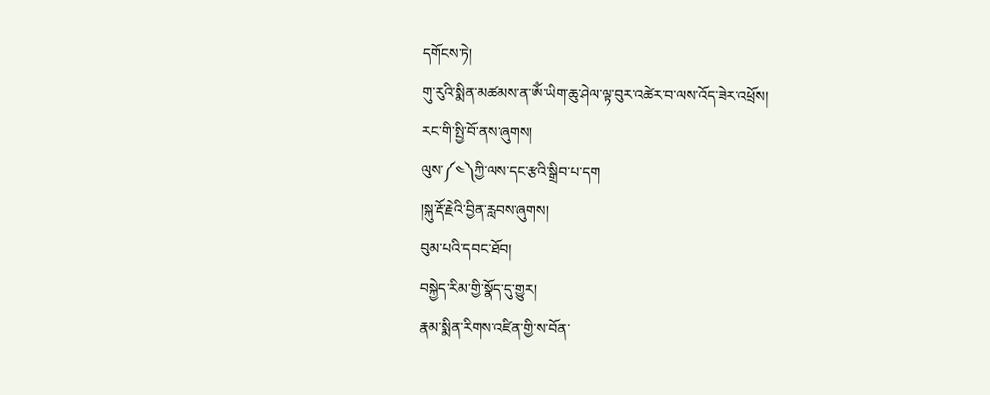དགོངས་ཏེ།
གུ་རུའི་སྨིན་མཚམས་ན་ཨོཾ་ཡིག་ཆུ་ཤེལ་ལྟ་བུར་འཚེར་བ་ལས་འོད་ཟེར་འཕྲོས།
རང་གི་སྤྱི་བོ་ནས་ཞུགས།
ལུས་༼༤༽ཀྱི་ལས་དང་རྩའི་སྒྲིབ་པ་དག
།སྐུ་རྡོ་རྗེའི་བྱིན་རླབས་ཞུགས།
བུམ་པའི་དབང་ཐོབ།
བསྐྱེད་རིམ་གྱི་སྣོད་དུ་གྱུར།
རྣམ་སྨིན་རིགས་འཛིན་གྱི་ས་བོན་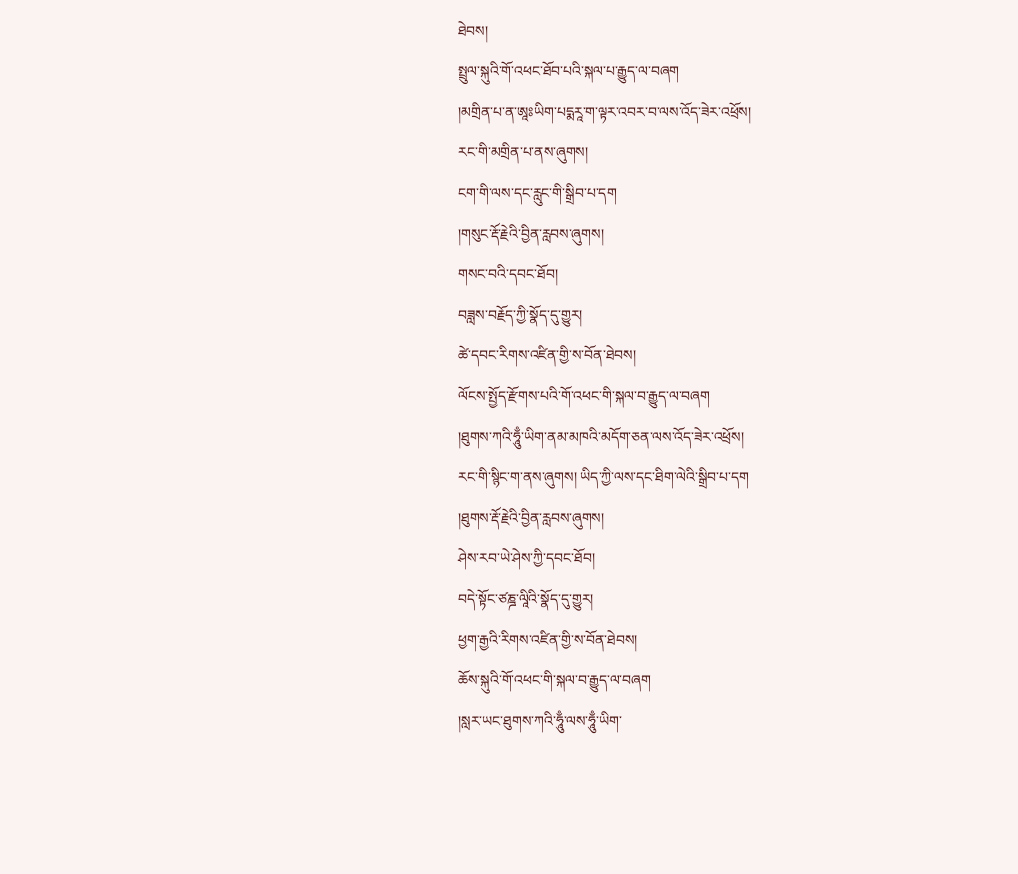ཐེབས།
སྤྲུལ་སྐུའི་གོ་འཕང་ཐོབ་པའི་སྐལ་པ་རྒྱུད་ལ་བཞག
།མགྲིན་པ་ན་ཨཱཿཡིག་པདྨརཱ་ག་ལྟར་འབར་བ་ལས་འོད་ཟེར་འཕྲོས།
རང་གི་མགྲིན་པ་ནས་ཞུགས།
ངག་གི་ལས་དང་རླུང་གི་སྒྲིབ་པ་དག
།གསུང་རྡོ་རྗེའི་བྱིན་རླབས་ཞུགས།
གསང་བའི་དབང་ཐོབ།
བཟླས་བརྗོད་ཀྱི་སྣོད་དུ་གྱུར།
ཚེ་དབང་རིགས་འཛིན་གྱི་ས་བོན་ཐེབས།
ལོངས་སྤྱོད་རྫོགས་པའི་གོ་འཕང་གི་སྐལ་བ་རྒྱུད་ལ་བཞག
།ཐུགས་ཀའི་ཧཱུྃ་ཡིག་ནམ་མཁའི་མདོག་ཅན་ལས་འོད་ཟེར་འཕྲོས།
རང་གི་སྙིང་ག་ནས་ཞུགས། ཡིད་ཀྱི་ལས་དང་ཐིག་ལེའི་སྒྲིབ་པ་དག
།ཐུགས་རྡོ་རྗེའི་བྱིན་རླབས་ཞུགས།
ཤེས་རབ་ཡེ་ཤེས་ཀྱི་དབང་ཐོབ།
བདེ་སྟོང་ཙཎྜ་ལཱིའི་སྣོད་དུ་གྱུར།
ཕྱག་རྒྱའི་རིགས་འཛིན་གྱི་ས་བོན་ཐེབས།
ཆོས་སྐུའི་གོ་འཕང་གི་སྐལ་བ་རྒྱུད་ལ་བཞག
།སླར་ཡང་ཐུགས་ཀའི་ཧཱུྃ་ལས་ཧཱུྃ་ཡིག་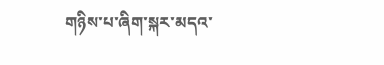གཉིས་པ་ཞིག་སྐར་མདའ་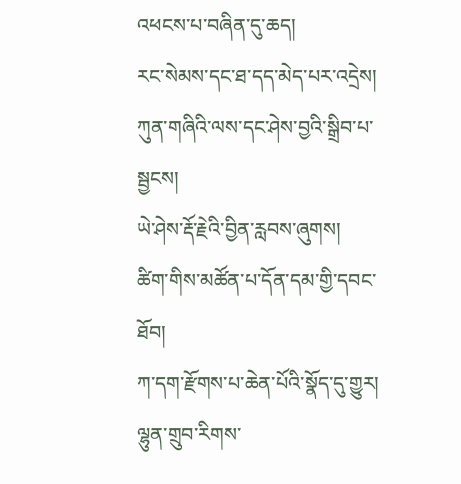འཕངས་པ་བཞིན་དུ་ཆད།
རང་སེམས་དང་ཐ་དད་མེད་པར་འདྲེས།
ཀུན་གཞིའི་ལས་དང་ཤེས་བྱའི་སྒྲིབ་པ་སྦྱངས།
ཡེ་ཤེས་རྡོ་རྗེའི་བྱིན་རླབས་ཞུགས།
ཚིག་གིས་མཚོན་པ་དོན་དམ་གྱི་དབང་ཐོབ།
ཀ་དག་རྫོགས་པ་ཆེན་པོའི་སྣོད་དུ་གྱུར།
ལྷུན་གྲུབ་རིགས་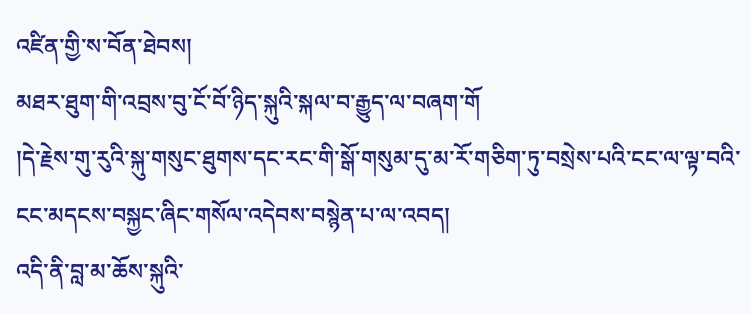འཛིན་གྱི་ས་བོན་ཐེབས།
མཐར་ཐུག་གི་འབྲས་བུ་ངོ་བོ་ཉིད་སྐུའི་སྐལ་བ་རྒྱུད་ལ་བཞག་གོ
།དེ་རྗེས་གུ་རུའི་སྐུ་གསུང་ཐུགས་དང་རང་གི་སྒོ་གསུམ་དུ་མ་རོ་གཅིག་ཏུ་བསྲེས་པའི་ངང་ལ་ལྟ་བའི་ངང་མདངས་བསྐྱང་ཞིང་གསོལ་འདེབས་བསྙེན་པ་ལ་འབད།
འདི་ནི་བླ་མ་ཆོས་སྐུའི་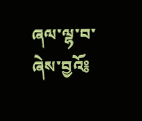ཞལ་ལྷ་བ་ཞེས་བྱའོ༔